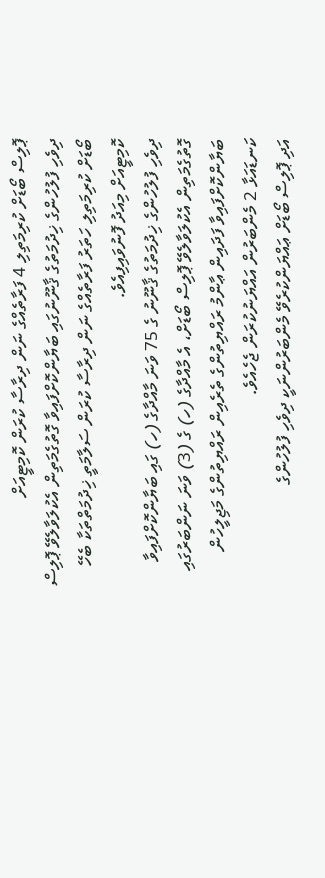ޕޮލިސް ބޯޑަށް ކުރިމަތިލި 4 ފަރާތެއްގެ ނަން ދިރާސާ ކުރަން ކޮމިޓީއަށް
ދިވެހި ފުލުހުންގެ ޚިދުމަތުގެ ޤާނޫނުގައި ބަޔާންކޮށްފައިވާ ގޮތުގެމަތިން އެކުލަވާލެވޭ ޕޮލިސް ބޯޑަށް ކުރިމަތިލި ހަތަރު ފަރާތެއްގެ ނަން ދިރާސާ ކުރަން ސަލާމަތީ ޚިދުމަތްތަކާ ބެހޭ ކޮމިޓީއަށް މިއަދު ފޮނުވައިފިއެވެ.
ދިވެހި ފުލުހުންގެ ޚިދުމަތުގެ ޤާނޫނު ގެ 75 ވަނަ މާއްދާގެ (ހ) ގައި ބަޔާންކޮށްފައިވާ ގޮތުގެމަތިން އެކުލަވާލެވޭ ޕޮލިސް ބޯޑަށް، އެ މާއްދާގެ (ހ) ގެ (3) ވަނަ ނަންބަރުގައި ބަޔާންކޮށްފައިވާ ފަދައިން ޢާންމު ރައްޔިތުންގެ ތެރެއިން ރައްޔިތުންގެ މަޖިލީހުން ކަނޑައަޅާ 2 މެންބަރުން އައްޔަނުކުރަން ޖެހެއެވެ.
އަދި ޕޮލިސް ބޯޑަށް ޢައްޔަންކުރެވޭ މެންބަރުންނަކީ ދިވެހި ފުލުހުންގެ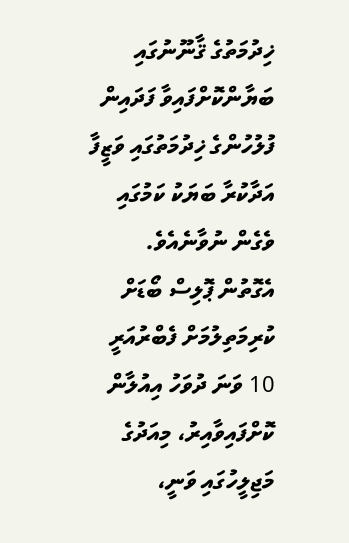ޚިދުމަތުގެ ޤާނޫނުގައި ބަޔާންކޮށްފައިވާ ފަދައިން ފުލުހުންގެ ޚިދުމަތުގައި ވަޒީފާ އަދާކުރާ ބަޔަކު ކަމުގައި ވެގެން ނުވާނެއެވެ.
އެގޮތުން ޕޮލިސް ބޯޑަށް ކުރިމަތިލުމަށް ފެބްރުއަރީ 10 ވަނަ ދުވަހު އިއުލާން ކޮށްފައިވާއިރު، މިއަދުގެ މަޖިލީހުގައި ވަނީ،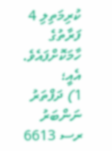ކުރިމަތިލި 4 ފަރާތުގެ ހާމަކޮށްފައެވެ. އެއީ؛
1) ދަފްތަރު ނަންބަރު ރސ 6613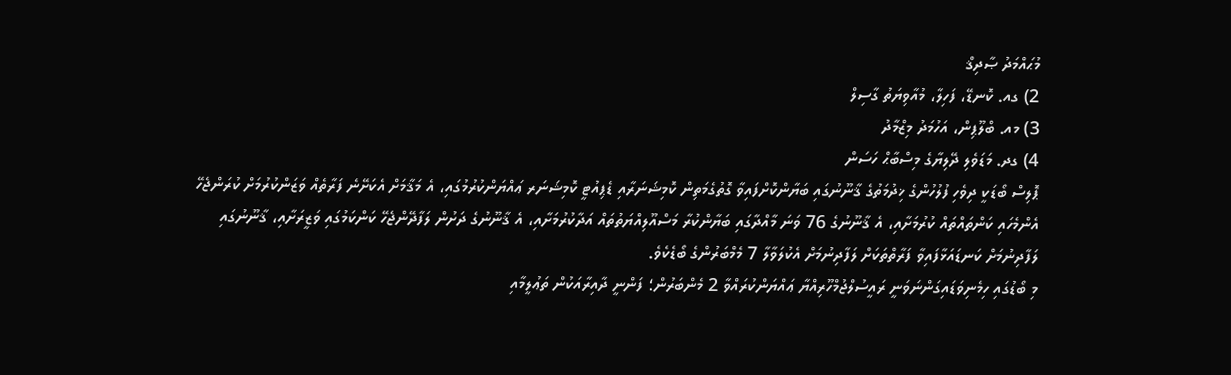މުޙައްމަދު ޞާދިޤް
2) ގއ. ކޮނޑޭ، ފަހިލާ، މުއާވިޔަތު ގާސިލް
3) މއ. ބްލޫޕިން، އަހުމަދު މިޒްމާދު
4) ގދ. މަޑަވެލި ދޭލިޔާގެ މިސްބާޙް ހަސަން
ޕޮލިސް ބޯޑަކީ ދިވެހި ފުލުހުންގެ ޚިދުމަތުގެ ޤާނޫނުގައި ބަޔާންކޮށްފައިވާ ގޮތުގެމަތިން ކޮމިޝަނަރާއި ޑެޕިއުޓީ ކޮމިޝަނަރ ޢައްޔަންކުރުމުގައި، އެ މަޤާމަށް އެކަށޭނެ ފަރާތެއް ވަޒަންކުރުމަށް ކުރަންޖެހޭ އެންމެހައި ކަންތައްތައް ކުރުމަށާއި، އެ ޤާނޫނުގެ 76 ވަނަ މާއްދާގައި ބަޔާންކުރާ މަސްއޫލިއްޔަތުތައް އަދާކުރުމަށާއި، އެ ޤާނޫނުގެ ދަށުން ލަފާދޭންޖެހޭ ކަންކަމުގައި ވަޒީރަށާއި، ޤާނޫނުގައި ލަފާދިނުމަށް ކަނޑައަޅާފައިވާ ފަރާތްތަކަށް ލަފާދިނުމަށް އެކުލަވާލާ 7 މެމްބަރުންގެ ބޯޑެކެވެ.
މި ބޯޑުގައި ހިމެނިވަޑައިގަންނަވަނީ ރައީސުލްޖުމްހޫރިއްޔާ ޢައްޔަންކުރައްވާ 2 މެންބަރުން؛ ފަންނީ ދާއިރާއަކުން ތަޢުލީމާއި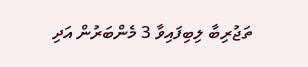ތަޖުރިބާ ލިބިފައިވާ 3 މެންބަރުން އަދި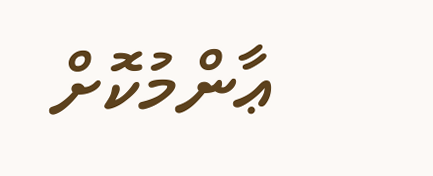ޢާންމުކޮށް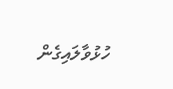ހުޅުވާލައިގެން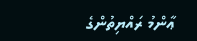ޢާންމު ރައްޔިތުންގެ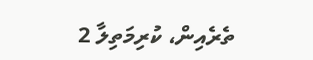ތެރެއިން، ކުރިމަތިލާ 2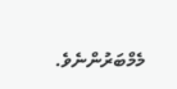މެމްބަރުންނެވެ.